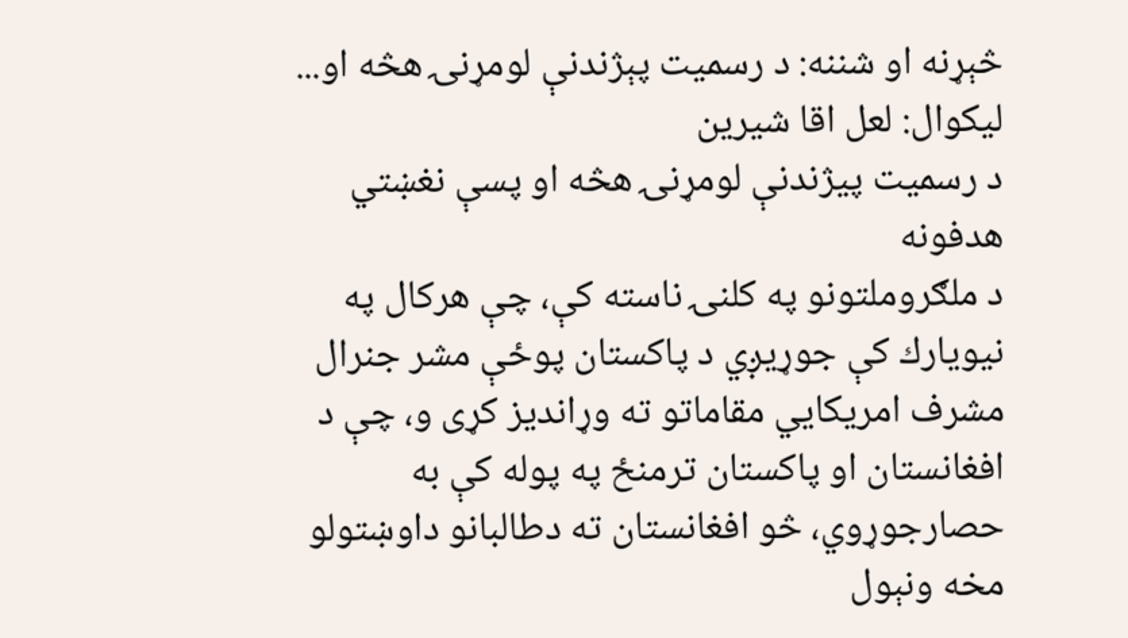څېړنه او شننه: د رسميت پېژندنې لومړنۍ هڅه او...
ليكوال: لعل اقا شيرين
د رسميت پيژندنې لومړنۍ هڅه او پسې نغښتي هدفونه
د ملګروملتونو په كلنۍ ناسته كې، چې هركال په نيويارك كې جوړيږي د پاكستان پوځې مشر جنرال مشرف امريكايي مقاماتو ته وړانديز كړى و، چې د افغانستان او پاكستان ترمنځ په پوله كې به حصارجوړوي، څو افغانستان ته دطالبانو داوښتولو مخه ونېول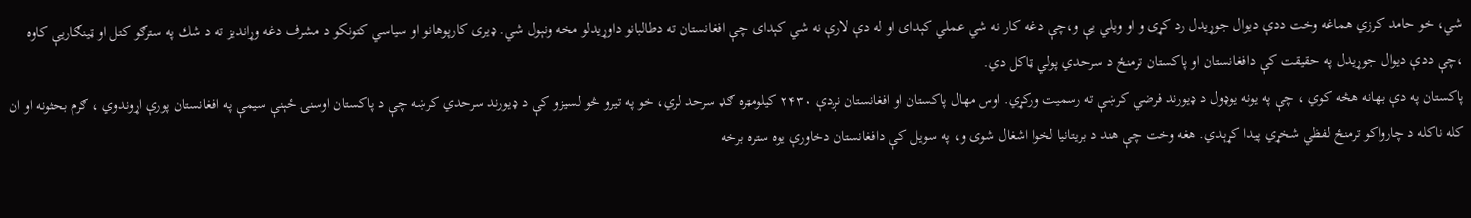شي، خو حامد كرزي هماغه وخت ددې ديوال جوړيدل رد كړى و او ويلي يې و،چې دغه كار نه شي عملي كېداى او له دې لارې نه شي كېداى چې افغانستان ته دطالبانو داوړيدلو مخه ونېول شي. ډيرى كارپوهانو او سياسي كتونكو د مشرف دغه وړانديز ته د شك په سترګو كتل او ټينګاريې كاوه ،چې ددې ديوال جوړيدل په حقيقت كې دافغانستان او پاكستان ترمنځ د سرحدي پولي ټاكل دي.
پاكستان په دې بهانه هڅه كوي ، چې په يونه يوډول د ډيورند فرضي كرښې ته رسميت وركړي. اوس مهال پاكستان او افغانستان نږدې ۲۴۳۰ كيلومټره ګډ سرحد لري، خو په تيرو څو لسيزو كې د ډيورند سرحدي كرښه چې د پاكستان اوسنۍ ځېنې سيمې په افغانستان پورې اړوندوي ، ګرم بحثونه او ان كله ناكله د چارواكو ترمنځ لفظي شخړي پيدا كړېدي. هغه وخت چې هند د بريتانيا لخوا اشغال شوى و، په سويل كې دافغانستان دخاورې يوه ستره برخه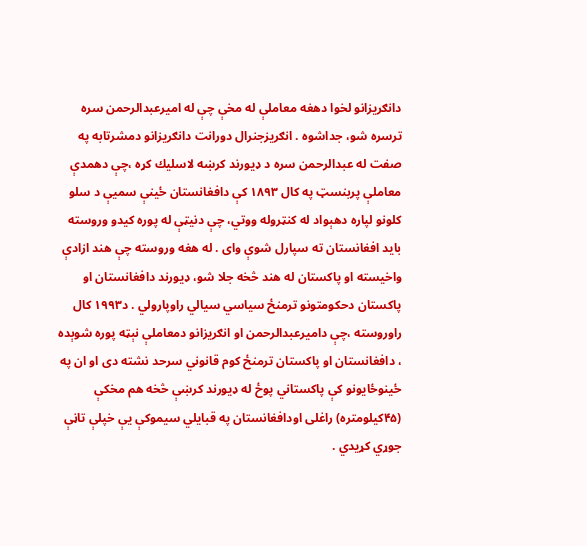دانګريزانو لخوا دهغه معاملې له مخې چې له اميرعبدالرحمن سره ترسره شو، جداشوه . انګريزجنرال دورانت دانګريزانو دمشرتابه په صفت له عبدالرحمن سره د ډيورند كرښه لاسليك كړه ،چې دهمدې معاملې پربنسټ په كال ۱۸۹۳ كې دافغانستان ځينې سميې د سلو كلونو لپاره دهېواد له كنټروله ووتي، چې دنيټې له پوره كيدو وروسته بايد افغانستان ته سپارل شوې واى . له هغه وروسته چې هند ازادې واخيسته او پاكستان له هند څخه جلا شو، ډيورند دافغانستان او پاكستان دحكومتونو ترمنځ سياسي سيالي راوپارولي . د۱۹۹۳ كال راوروسته ،چې داميرعبدالرحمن او انګريزانو دمعاملې نېټه پوره شوېده ، دافغانستان او پاكستان ترمنځ كوم قانوني سرحد نشته دى او ان په ځينوځايونو كې پاكستاني پوځ له ډيورند كرښې څخه هم مخكې (۴۵كيلومتره) راغلى اودافغانستان په قبايلي سيموكې يې خپلې تاڼې جوړي كړيدي .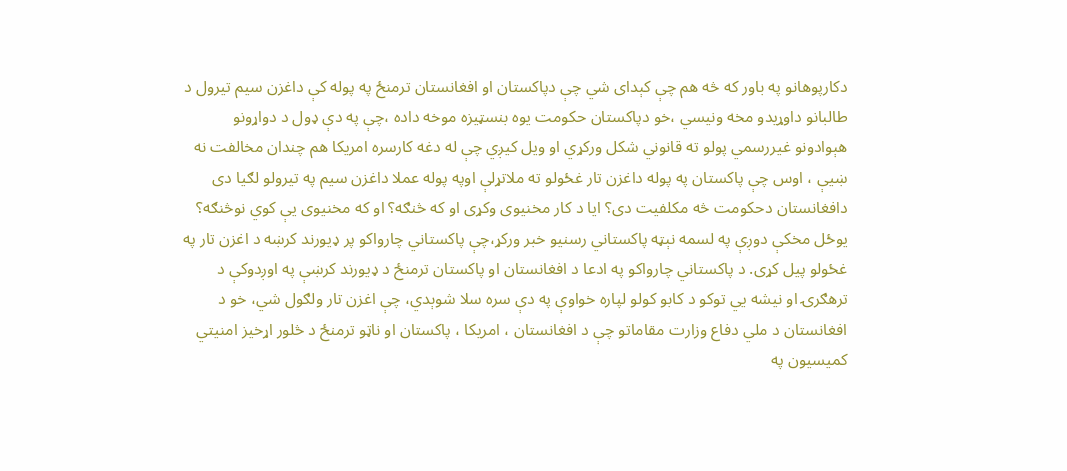دكارپوهانو په باور كه څه هم چې كېداى شي چې دپاكستان او افغانستان ترمنځ په پوله كې داغزن سيم تيرول د طالبانو داوړيدو مخه ونيسي ،خو دپاكستان حكومت يوه بنسټيزه موخه داده ،چې په دې ډول د دواړونو هېوادونو غيررسمي پولو ته قانوني شكل وركړي او ويل كيږي چې له دغه كارسره امريكا هم چندان مخالفت نه ښيې ، اوس چې پاكستان په پوله داغزن تار غځولو ته ملاتړلې اوپه پوله عملا داغزن سيم په تيرولو لګيا دى دافغانستان دحكومت څه مكلفيت دى؟ ايا د كار مخنيوى وكړى او كه څنګه؟ او كه مخنيوى يې كوي نوڅنګه؟
يوځل مخكې دوږې په لسمه نېټه پاكستاني رسنيو خبر وركړ،چې پاكستاني چارواكو پر ډيورند كرښه د اغزن تار په غځولو پيل كړى. د پاكستاني چارواكو په ادعا د افغانستان او پاكستان ترمنځ د ډيورند كرښې په اوږدوكې د ترهګرۍ او نيشه يي توكو د كابو كولو لپاره خواوې په دې سره سلا شوېدي، چې اغزن تار ولګول شي، خو د افغانستان د ملي دفاع وزارت مقاماتو چې د افغانستان ، امريكا ، پاكستان او ناټو ترمنځ د څلور اړخيز امنيتي كميسيون په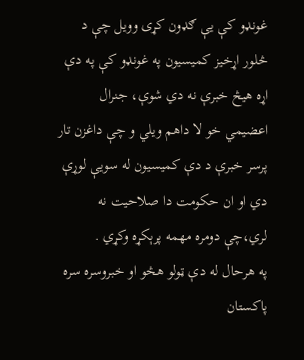غونډو كې يې ګډون كړى وويل چې د څلور اړخيز كميسيون په غونډو كې په دې اړه هيڅ خبرې نه دي شوې، جنرال اعضيمي خو لا داهم ويلي و چې داغزن تار پرسر خبرې د دې كميسيون له سويې لوړې دي او ان حكومت دا صلاحيت نه لري،چې دومره مهمه پرېكړه وكړي .
په هرحال له دې ټولو هڅو او خبروسره سره پاكستان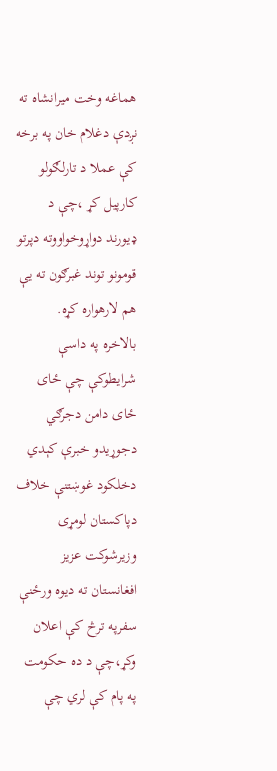هماغه وخت ميرانشاه ته نږدې دغلام خان په برخه كې عملا د تارلګولو كارپيل كړ ،چې د ډيورند دواړوخواووته دپرتو قومونو توند غبرګون ته يې هم لارهواره كړه.
بالاخره په داسې شرايطوكې چې ځاى ځاى دامن دجرګي دجوړيدو خبرې كېدي دخلكود غوښتنې خلاف دپاكستان لومړى وزيرشوكت عزيز افغانستان ته ديوه ورځنې سفرپه ترڅ كې اعلان وكړ،چې د ده حكومت په پام كې لري چې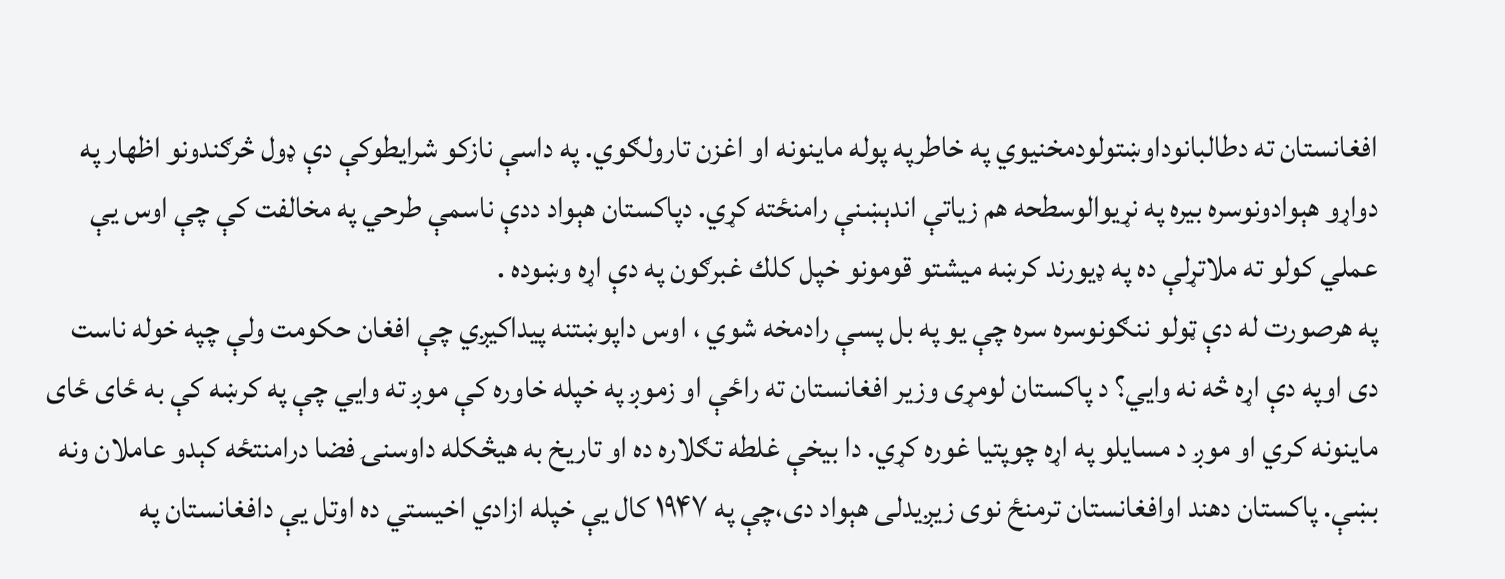افغانستان ته دطالبانوداوښتولودمخنيوي په خاطرپه پوله ماينونه او اغزن تارولګوي. په داسې نازكو شرايطوكې دې ډول څرګندونو اظهار په دواړو هېوادونوسره بيره په نړيوالوسطحه هم زياتې اندېښنې رامنځته كړي. دپاكستان هېواد ددې ناسمې طرحي په مخالفت كې چې اوس يې عملي كولو ته ملاتړلې ده په ډيورند كرښه ميشتو قومونو خپل كلك غبرګون په دې اړه وښوده .
په هرصورت له دې ټولو ننګونوسره سره چې يو په بل پسې رادمخه شوي ، اوس داپوښتنه پيداكيږي چې افغان حكومت ولې چپه خوله ناست دى اوپه دې اړه څه نه وايي؟ د پاكستان لومړى وزير افغانستان ته راځې او زموږ په خپله خاوره كې موږ ته وايي چې په كرښه كې به ځاى ځاى ماينونه كري او موږ د مسايلو په اړه چوپتيا غوره كړي. دا بيخې غلطه تګلاره ده او تاريخ به هيڅكله داوسنۍ فضا درامنتځه كېدو عاملان ونه بښې. پاكستان دهند اوافغانستان ترمنځ نوى زيږيدلى هېواد دى،چې په ۱۹۴۷ كال يې خپله ازادي اخيستي ده اوتل يې دافغانستان په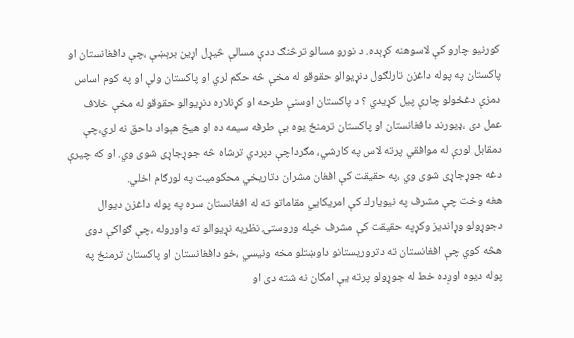كورنيو چارو كې لاسوهنه كړېده. د نورو مسالو ترڅنګ ددې مسالې څيړل اړين برېښې ،چې دافغانستان او پاكستان په پوله داغزن تارلګول دنړيوالو حقوقو له مخې څه حكم لري او پاكستان ولې او په كوم اساس دمزې دغځولو چارې پيل كړيدي ؟ د پاكستان اوسنې طرحه او كړنلاره دنړيوالو حقوقو له مخې خلاف عمل دى ،ډيورند دافغانستان او پاكستان ترمنځ يوه بې طرفه سيمه ده او هيڅ هېواد داحق نه لري،چې دمقابل لورې له موافقي پرته لاس په كارشي، مګرداچې دپردي ترشاه څه جوړجاړى شوى وي. او كه چيرې دغه جوړجاړى شوى وي ،په حقيقت كې افغان مشران دتاريخي محكوميت په لورګام اخلي.
هغه وخت چې مشرف په نيويارك كې امريكايي مقاماتو ته له افغانستان سره په پوله داغزن ديوال دجوړولو وړانديز وكړپه حقيقت كې مشرف خپله وروستۍ نظريه نړيوالو ته واوروله ،چې ګواكې دوى هڅه كوي چې افغانستان ته دتروريستانو داوښتلو مخه ونيسي ،خو دافغانستان او پاكستان ترمنځ په پوله ديوه اوږده خط له جوړولو پرته يې امكان نه شته دى او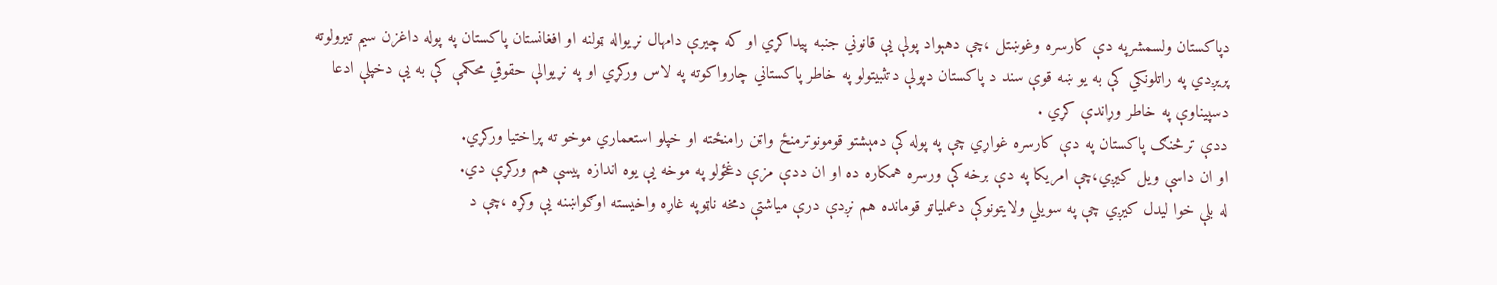دپاكستان ولسمشرپه دې كارسره وغوښتل ،چې دهېواد پولې يې قانوني جنبه پيداكړي او كه چيرې دامهال نړيواله ټولنه او افغانستان پاكستان په پوله داغزن سيم تيرولوته پريږدي په راتلونكي كې به يو ښه قوې سند د پاكستان دپولې دتثبيتولو په خاطر پاكستاني چارواكوته په لاس وركړي او په نړيوالې حقوقي محكمې كې به يې دخپلې ادعا دسپيناوې په خاطر وړاندې كړي .
ددې ترڅنګ پاكستان په دې كارسره غواړي چې په پوله كې دمېشتو قومونوترمنځ واټن رامنځته او خپلو استعماري موخو ته پراختيا وركړي.
او ان داسې ويل كيږي،چې امريكا په دې برخه كې ورسره همكاره ده او ان ددې مزې دغځولو په موخه يې يوه اندازه پيسې هم وركړې دي.
له بلې خوا ليدل كيږي چې په سويلي ولايتونوكې دعملياتو قومانده هم نږدې درې مياشتې دمخه ناټوپه غاړه واخيسته اوګواښنه يې وكړه ،چې د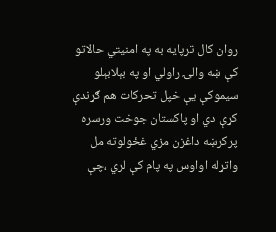روان كال ترپايه به په امنيتي حالاتو كې ښه والۍ راولي او په بېلابېلو سيموكې يې خپل تحركات هم ګړندې كړې دي او پاكستان جوخت ورسره پركرښه داغزن مزي غځولوته مل واتړله اواوس په پام كې لري ،چې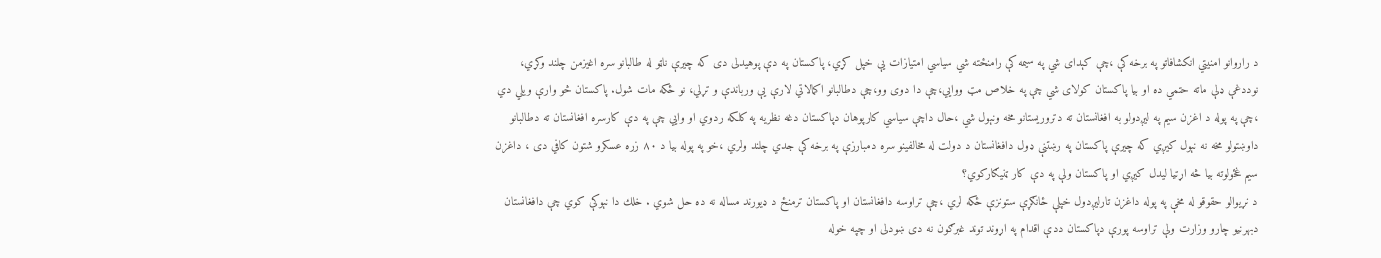د راروانو امنيتي انكشافاتو په برخه كې ،چې كېداى شي په سيمه كې رامنځته شي سياسي امتيازات يې خپل كړي، پاكستان په دې پوهيدلى دى كه چيرې ناټو له طالبانو سره اغيزمن چلند وكړي، نوددغې ډلې ماته حتمي ده او بيا پاكستان كولاى شي چې په خلاص مټ ووايي،چې دا دوى وو،چې دطالبانو اكمالاتي لارې يې ورباندې و تړلي، نو ځكه مات شول. پاكستان څو وارې ويلي دي ،چې په پوله د اغزن سيم په ليږدولو به افغانستان ته دتروريستانو مخه ونېول شي ،حال داچې سياسي كارپوهان دپاكستان دغه نظريه په كلكه ردوي او وايي چې په دې كارسره افغانستان ته دطالبانو داوښتولو مخه نه نېول كيږي كه چيرې پاكستان په رښتنې ډول دافغانستان د دولت له مخالفينو سره دمبارزې په برخه كې جدي چلند ولري ،خو په پوله بيا د ۸۰ زره عسكرو شتون كافي دى ، داغزن سيم غځولوته بيا څه اړتيا ليدل كيږي او پاكستان ولې په دې كار ټنيګاركوي؟
د نړيوالو حقوقو له مخې په پوله داغزن تارليږدول خپلې ځانګړې ستونزې ځكه لري ،چې تراوسه دافغانستان او پاكستان ترمنځ د ډيورند مساله نه ده حل شوي . خلك دا نېوكې كوي چې دافغانستان دبهرنيو چارو وزارت ولې تراوسه پورې دپاكستان ددې اقدام په اړوند توند غبرګون نه دى ښودلى او چپه خوله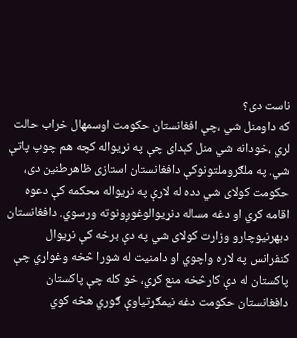ناست دى؟
كه داومنل شي ،چې افغانستان حكومت اوسمهال خراب حالت لري ،خودانه شي منل كېداى چې په نړيواله كچه هم چوپ پاتې شي. په ملګروملتونوكې دافغانستان استازى ظاهرطنين دى، حكومت كولاى شي دده له لارې په نړيواله محكمه كې دعوه اقامه كړي او دغه مساله دنړيوالوغوږونوته ورسوي. دافغانستان دبهرنيوچارو وزارت كولاى شي په دې برخه كې نړيوال كنفرانس په لاره واچوي او دامنيت له شورا څخه وغواړي چې پاكستان له دې كارڅخه منع كړي، خو كله چې پاكستان دافغانستان حكومت دغه نيمګړتياوې ګوري هڅه كوي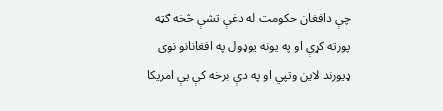چې دافغان حكومت له دغې تشې څخه ګټه پورته كړې او په يونه يوډول په افغانانو نوى ډيورند لاين وتپي او په دې برخه كې يې امريكا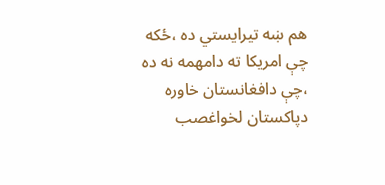هم ښه تيرايستي ده ،ځكه چې امريكا ته دامهمه نه ده ،چې دافغانستان خاوره دپاكستان لخواغصب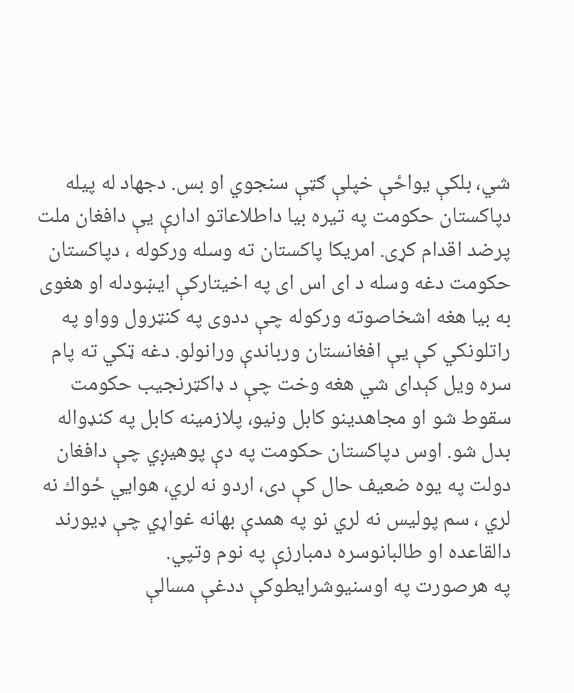شي، بلكې يواځې خپلې ګټې سنجوي او بس. دجهاد له پيله دپاكستان حكومت په تيره بيا داطلاعاتو ادارې يې دافغان ملت پرضد اقدام كړى. امريكا پاكستان ته وسله وركوله ، دپاكستان حكومت دغه وسله د اى اس اى په اخيتاركې ايښودله او هغوى به بيا هغه اشخاصوته وركوله چې ددوى په كنټرول وواو په راتلونكي كې يې افغانستان ورباندې ورانولو. دغه ټكي ته پام سره ويل كېداى شي هغه وخت چې د ډاكټرنجيب حكومت سقوط شو او مجاهدينو كابل ونيو، پلازمينه كابل په كنډواله بدل شو. اوس دپاكستان حكومت په دې پوهيږي چې دافغان دولت په يوه ضعيف حال كې دى، اردو نه لري، هوايي ځواك نه لري ، سم پوليس نه لري نو په همدې بهانه غواړي چې ډيورند دالقاعده او طالبانوسره دمبارزې په نوم وتپي.
په هرصورت په اوسنيوشرايطوكې ددغې مسالې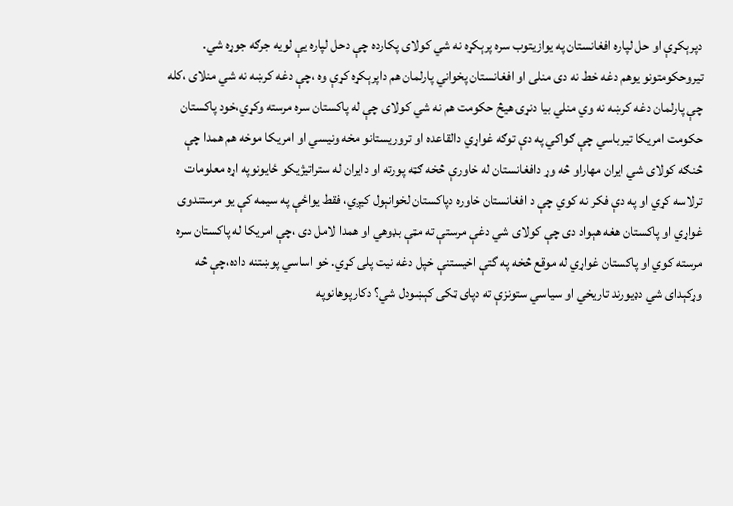دپرېكړې او حل لپاره افغانستان په يوازيتوب سره پرېكړه نه شي كولاى پكارده چې دحل لپاره يې لويه جرګه جوړه شي. تيروحكومتونو يوهم دغه خط نه دى منلى او افغانستان پخواني پارلمان هم داپرېكړه كړې وه ،چې دغه كرښه نه شي منلاى ،كله چې پارلمان دغه كرښه نه وي منلي بيا دنړۍ هيڅ حكومت هم نه شي كولاى چې له پاكستان سره مرسته وكړي،خود پاكستان حكومت امريكا تيرباسي چې ګواكي په دې توګه غواړي دالقاعده او تروريستانو مخه ونيسي او امريكا موخه هم همدا چې څنګه كولاى شي ايران مهاراو څه وړ دافغانستان له خاورې څخه ګټه پورته او دايران له ستراتيژيكو ځايونوپه اړه معلومات ترلاسه كړي او په دې فكر نه كوي چې د افغانستان خاوره دپاكستان لخوانېول كيږي، فقط يواځې په سيمه كې يو مرستندوى غواړي او پاكستان هغه هېواد دى چې كولاى شي دغې مرستې ته مټې بډوهي او همدا لامل دى ،چې امريكا له پاكستان سره مرسته كوي او پاكستان غواړي له موقع څخه په گتې اخيستنې خپل دغه نيت پلى كړي. خو اساسي پوښتنه داده،چې څه وړكېداى شي دډيورند تاريخي او سياسي ستونزې ته دپاى ټكى كېښودل شي؟ دكارپوهانوپه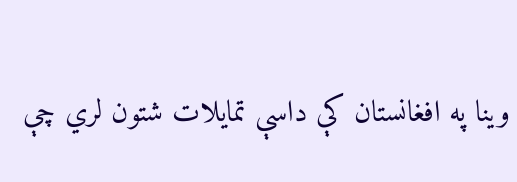وينا په افغانستان كې داسې تمايلات شتون لري چې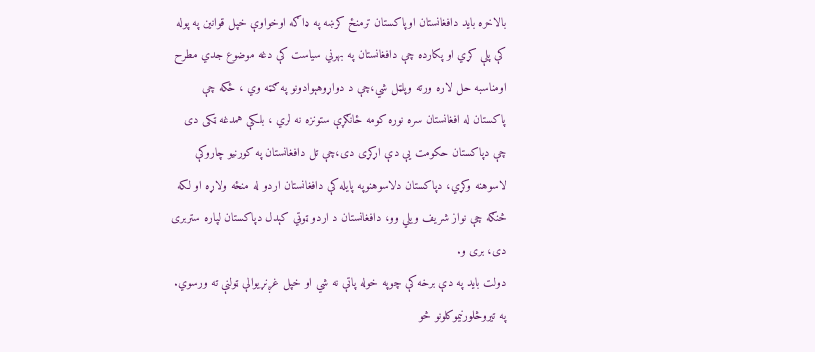بالاخره بايد دافغانستان اوپاكستان ترمنځ كرښه په ډاګه اوخواوې خپل قوانين په پوله كې پلې كړي او پكارده چې دافغانستان په بهرني سياست كې دغه موضوع جدي مطرح اومناسبه حل لاره ورته وپلټل شي،چې د دواړوهېوادونو په ګټه وي ، ځكه چې پاكستان له افغانستان سره نوره كومه ځانګړې ستونزه نه لري ، بلكې همدغه ټكى دى چې دپاكستان حكومت يې دې اړكړى دى،چې تل دافغانستان په كورنيو چاروكې لاسوهنه وكړي، دپاكستان دلاسوهنوپه پايله كې دافغانستان اردو له منځه ولاړه او لكه څنګه چې نواز شريف ويلي وو، دافغانستان د اردو ټوټي كېدل دپاكستان لپاره ستربرى دى، برى و.
دولت بايد په دې برخه كې چوپه خوله پاتې نه شي او خپل غږنړيوالې ټولنې ته ورسوي. په تيروڅلورنيموكلونو څو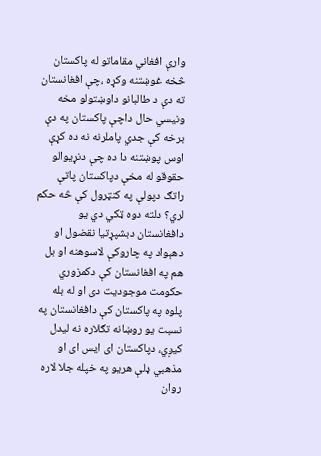وارې افغاني مقاماتو له پاكستان څخه غوښتنه وكړه ،چې افغانستان ته دې د طالبانو داوښتولو مخه ونيسي حال داچې پاكستان په دې برخه كې جدي پاملرنه نه ده كړې اوس پوښتنه دا ده چې دنړيوالو حقوقو له مخې دپاكستان پاتې راتګ دپولې په كنټرول كې څه حكم لري؟ دلته دوه ټكي دي يو دافغانستان دبشپړتيا نقضول او دهېواد په چاروكې لاسوهنه او بل هم په افغانستان كې دكمزوري حكومت موجوديت دى او له بله پلوه په پاكستان كې دافغانستان په نسبت يو روښانه تګلاره نه ليدل كيږي، دپاكستان اى ايس اى او مذهبي ډلې هريو په خپله جلا لاره روان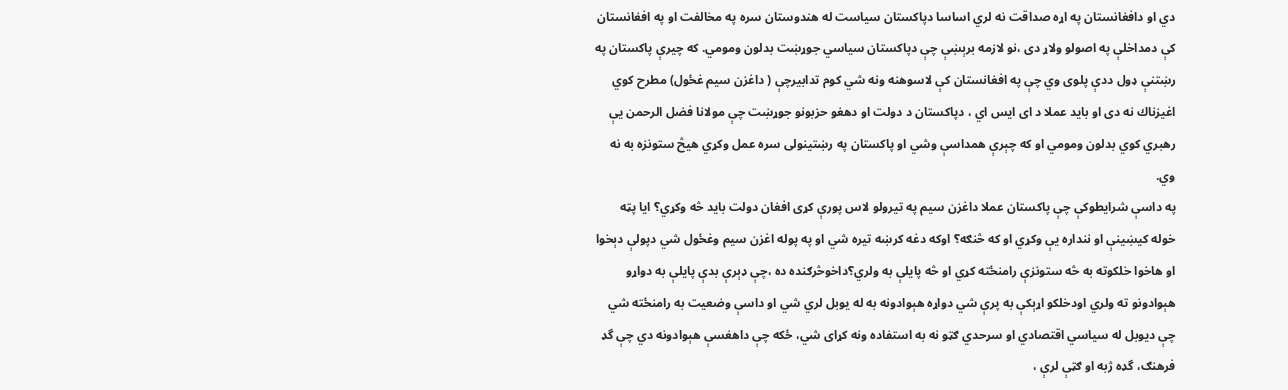دي او دافغانستان په اړه صداقت نه لري اساسا دپاكستان سياست له هندوستان سره په مخالفت او په افغانستان كې دمداخلې په اصولو ولاړ دى ،نو لازمه برېښې چې دپاكستان سياسي جوړښت بدلون ومومي. كه چيرې پاكستان په رښتنې ډول ددې پلوى وي چې په افغانستان كې لاسوهنه ونه شي كوم تدابيرچې ( داغزن سيم غځول) مطرح كوي اغيزناك نه دى او بايد عملا د اى ايس اي ، دپاكستان د دولت او دهغو حزبونو جوړښت چې مولانا فضل الرحمن يې رهبري كوي بدلون ومومي او كه چېرې همداسې وشي او پاكستان په رښتينولى سره عمل وكړي هيڅ ستونزه به نه وي.
په داسې شرايطوكې چې پاكستان عملا داغزن سيم په تيرولو لاس پورې كړى افغان دولت بايد څه وكړي؟ ايا پټه خوله كيښينې او ننداره يې وكړي او كه څنګه؟ اوكه دغه كرښه تيره شي او په پوله اغزن سيم وغځول شي دپولې دېخوا او هاخوا خلكوته به څه ستونزې رامنځته كړي او څه پايلې به ولري؟داخوڅرګنده ده ،چې ډېرې بدې پايلې به دواړو هېوادونو ته ولري اودخلكو اړېكې به پرې شي دواړه هېوادونه به له يوبل لري شي او داسې وضعيت به رامنځته شي چې ديوبل له سياسي اقتصادي او سرحدي ګټو نه به استفاده ونه كړاى شي، ځكه چې داهغسې هېوادونه دي چې گډ فرهنګ، گډه ژبه او ګټې لرې ،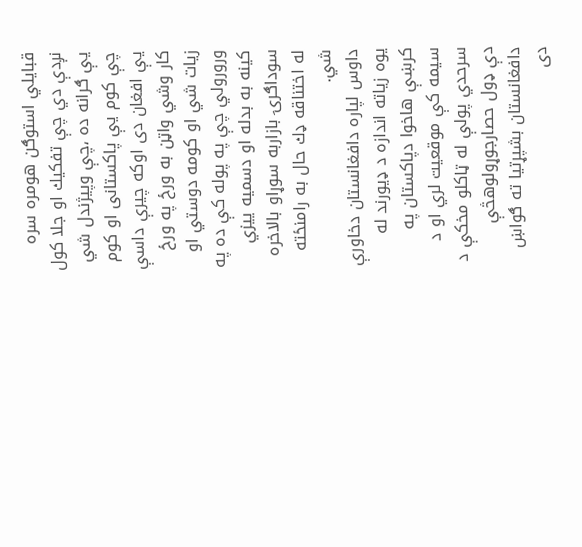قبايلي استوګن هومره سره نږدې دي چې تفكيك او جلا كول يې ګرانه ده ،چې وپيژندل شي چې كوم يې پاكستانى او كوم يې افغان دى اوكه چيرې داسې كار وشي واټن به ورځ په ورځ زيات شي او كومه دوستي او ورورولي چې په پوله كې ده په كينه به بدله او دسميه ييزي سوداګرۍ بازاربه سوړاو بالاخره له اختناقه ډك حال به رامنځته شي.
داوس لپاره دافغانستان دخاورې يوه زياته اندازه د ډيورند له كرښې هاخوا دپاكستان په سيمه كې موقعيت لري او د سرحدي پولې له ټاكلو مخكې د دې ډول حصارجوړولوهڅې دافغانستان بشپړتيا ته ګواښ دى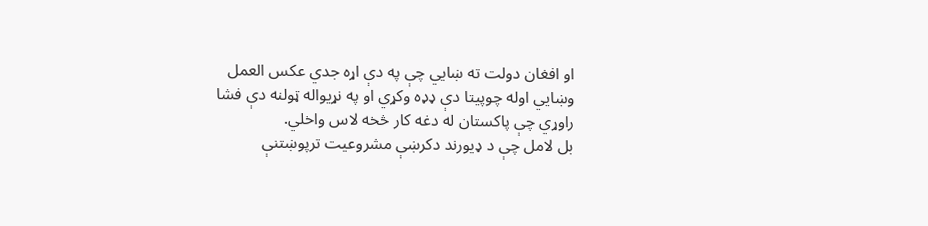او افغان دولت ته ښايي چې په دې اړه جدي عكس العمل وښايي اوله چوپيتا دې ډډه وكړي او په نړيواله ټولنه دې فشا راوړي چې پاكستان له دغه كار څخه لاس واخلي.
بل لامل چې د ډيورند دكرښې مشروعيت ترپوښتنې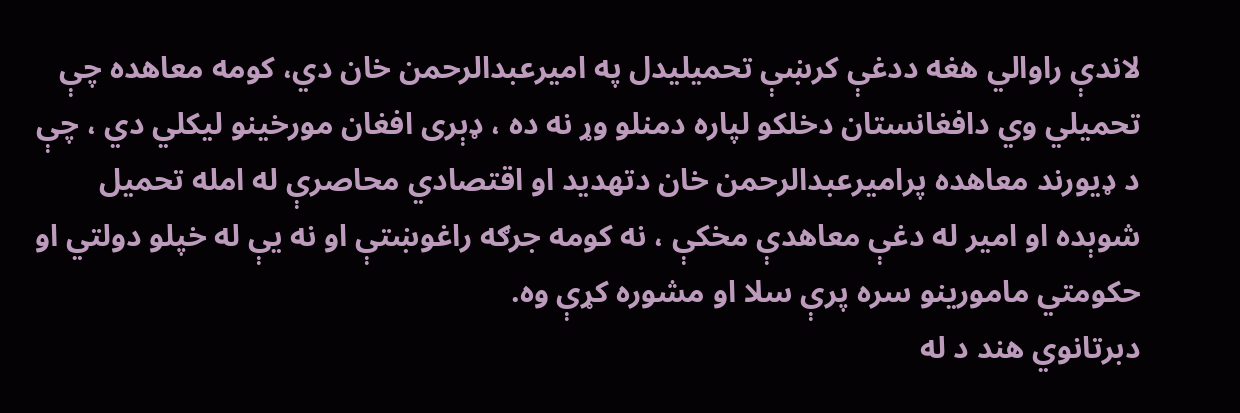لاندې راوالي هغه ددغې كرښې تحميليدل په اميرعبدالرحمن خان دي، كومه معاهده چې تحميلي وي دافغانستان دخلكو لپاره دمنلو وړ نه ده ، ډېرى افغان مورخينو ليكلي دي ، چې د ډيورند معاهده پراميرعبدالرحمن خان دتهديد او اقتصادي محاصرې له امله تحميل شوېده او امير له دغې معاهدې مخكې ، نه كومه جرګه راغوښتې او نه يې له خپلو دولتي او حكومتي مامورينو سره پرې سلا او مشوره كړې وه.
دبرتانوي هند د له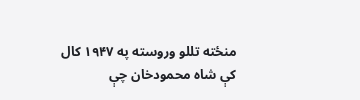منځته تللو وروسته په ۱۹۴۷ كال كې شاه محمودخان چې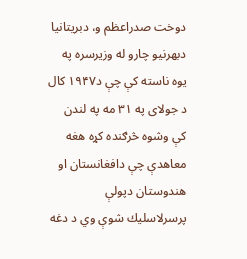دوخت صدراعظم و، دبريتانيا دبهرنيو چارو له وزيرسره په يوه ناسته كې چې د۱۹۴۷ كال د جولاى په ۳۱ مه په لندن كې وشوه څرګنده كړه هغه معاهدې چې دافغانستان او هندوستان دپولې پرسرلاسليك شوې وي د دغه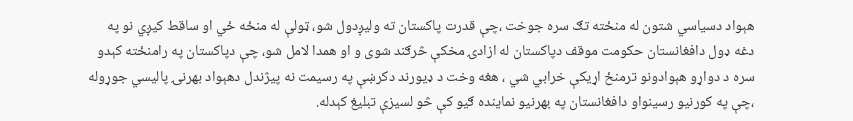هېواد دسياسي شتون له منځته تګ سره جوخت ،چې قدرت پاكستان ته وليږدول شو، ټولې له منځه ځي او ساقط كيږي نو په دغه ډول دافغانستان حكومت موقف دپاكستان له ازادۍ مخكې څرګند شوى و او همدا لامل شو، چې دپاكستان په رامنځته كېدو سره د دواړو هېوادونو ترمنځ اړيكې خرابي شي ، هغه وخت د ډيورند دكرښې په رسيمت نه پيژندل دهېواد بهرنۍ پاليسي جوړوله ،چې په كورنيو رسينواو دافغانستان په بهرنيو نماينده ګيو كې څو لسيزې تبليغ كېدله.